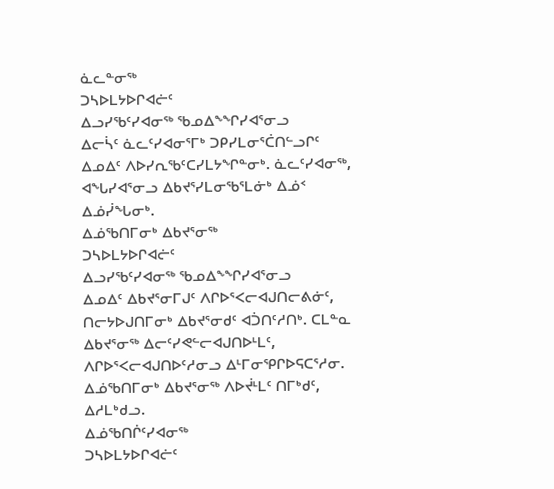ᓈᓚᓐᓂᖅ
ᑐᓴᐅᒪᔭᐅᒋᐊᓖᑦ
ᐃᓗᓯᖃᑦᓯᐊᓂᖅ ᖃᓄᐃᖕᖏᓯᐊᕐᓂᓗ
ᐃᓕᓵᑦ ᓈᓚᑦᓯᐊᓂᕐᒥᒃ ᑐᑭᓯᒪᓂᕐᑖᑎᓪᓗᒋᑦ ᐃᓄᐃᑦ ᐱᐅᓯᕆᖃᑦᑕᓯᒪᔭᖏᓐᓂᒃ. ᓈᓚᑦᓯᐊᓂᖅ, ᐊᖕᒐᓯᐊᕐᓂᓗ ᐃᑲᔪᕐᓯᒪᓂᖃᕐᒪᓃᒃ ᐃᓅᑉ ᐃᓅᓰᖓᓂᒃ.
ᐃᓅᖃᑎᒥᓂᒃ ᐃᑲᔪᕐᓂᖅ
ᑐᓴᐅᒪᔭᐅᒋᐊᓖᑦ
ᐃᓗᓯᖃᑦᓯᐊᓂᖅ ᖃᓄᐃᖕᖏᓯᐊᕐᓂᓗ
ᐃᓄᐃᑦ ᐃᑲᔪᕐᓂᒥᒍᑦ ᐱᒋᐅᕐᐸᓕᐊᒍᑎᓕᕕᓃᑦ, ᑎᓕᔭᐅᒍᑎᒥᓂᒃ ᐃᑲᔪᕐᓂᑯᑦ ᐊᑑᑎᑦᓱᑎᒃ. ᑕᒪᓐᓇ ᐃᑲᔪᕐᓂᖅ ᐃᓕᑦᓯᕙᓪᓕᐊᒍᑎᐅᒻᒪᑦ, ᐱᒋᐅᕐᐸᓕᐊᒍᑎᐅᑦᓱᓂᓗ ᐃᒻᒥᓂᕿᒋᐅᕋᑕᕐᓱᓂ. ᐃᓅᖃᑎᒥᓂᒃ ᐃᑲᔪᕐᓂᖅ ᐱᐅᔫᒻᒪᑦ ᑎᒥᒃᑯᑦ, ᐃᓱᒪᒃᑯᓗ.
ᐃᓅᖃᑎᒌᑦᓯᐊᓂᖅ
ᑐᓴᐅᒪᔭᐅᒋᐊᓖᑦ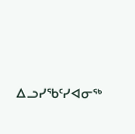ᐃᓗᓯᖃᑦᓯᐊᓂᖅ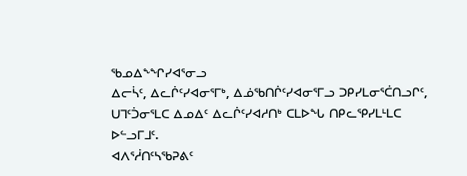ᖃᓄᐃᖕᖏᓯᐊᕐᓂᓗ
ᐃᓕᓵᑦ, ᐃᓚᒌᑦᓯᐊᓂᕐᒥᒃ, ᐃᓅᖃᑎᒌᑦᓯᐊᓂᕐᒥᓗ ᑐᑭᓯᒪᓂᕐᑖᑎᓗᒋᑦ, ᑌᒣᑦᑑᓂᕐᒪᑕ ᐃᓄᐃᑦ ᐃᓚᒌᑦᓯᐊᓱᑎᒃ ᑕᒪᐅᖓ ᑎᑭᓚᕿᓯᒪᒻᒪᑕ ᐅᓪᓗᒥᒧᑦ.
ᐊᐱᕐᓲᑎᑦᓴᖃᕈᕕᑦ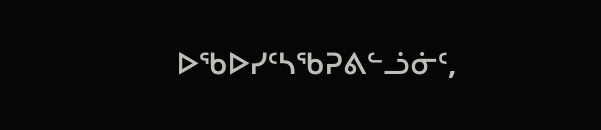ᐅᖃᐅᓯᑦᓴᖃᕈᕕᓪᓘᓃᑦ,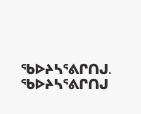ᖃᐅᔨᓴᕐᕕᒋᑎᒍ.
ᖃᐅᔨᓴᕐᕕᒋᑎᒍ